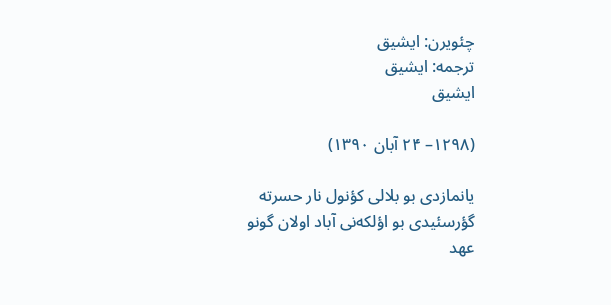چئویرن: ایشیق
ترجمه: ایشیق
ایشیق

(۱۲۹۸– ۲۴ آبان ۱۳۹۰)

یانمازدی بو بلالی کؤنول نار حسرته
گؤرسئیدی بو اؤلکه‌نی آباد اولان گونو
عهد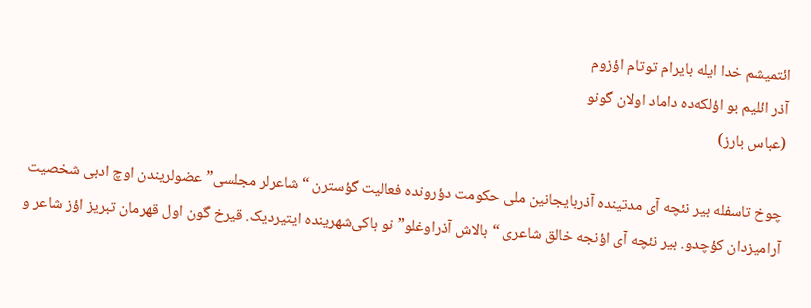ائتمیشم خدا ایله بایرام توتام اؤزوم
آذر ائلیم بو اؤلکه‌ده داماد اولان گونو
(عباس بارز)

چوخ تاسفله بیر نئچه آی مدتینده آذربایجانین ملی حکومت دؤرونده فعالیت گؤسترن “شاعرلر مجلسی” عضولریندن اوچ ادبی شخصیت آرامیزدان کؤچدو. بیر نئچه آی اؤنجه خالق شاعری “بالاش آذراوغلو”نو باکی‌شهرینده ایتیردیک. قیرخ گون اول قهرمان تبریز اؤز شاعر و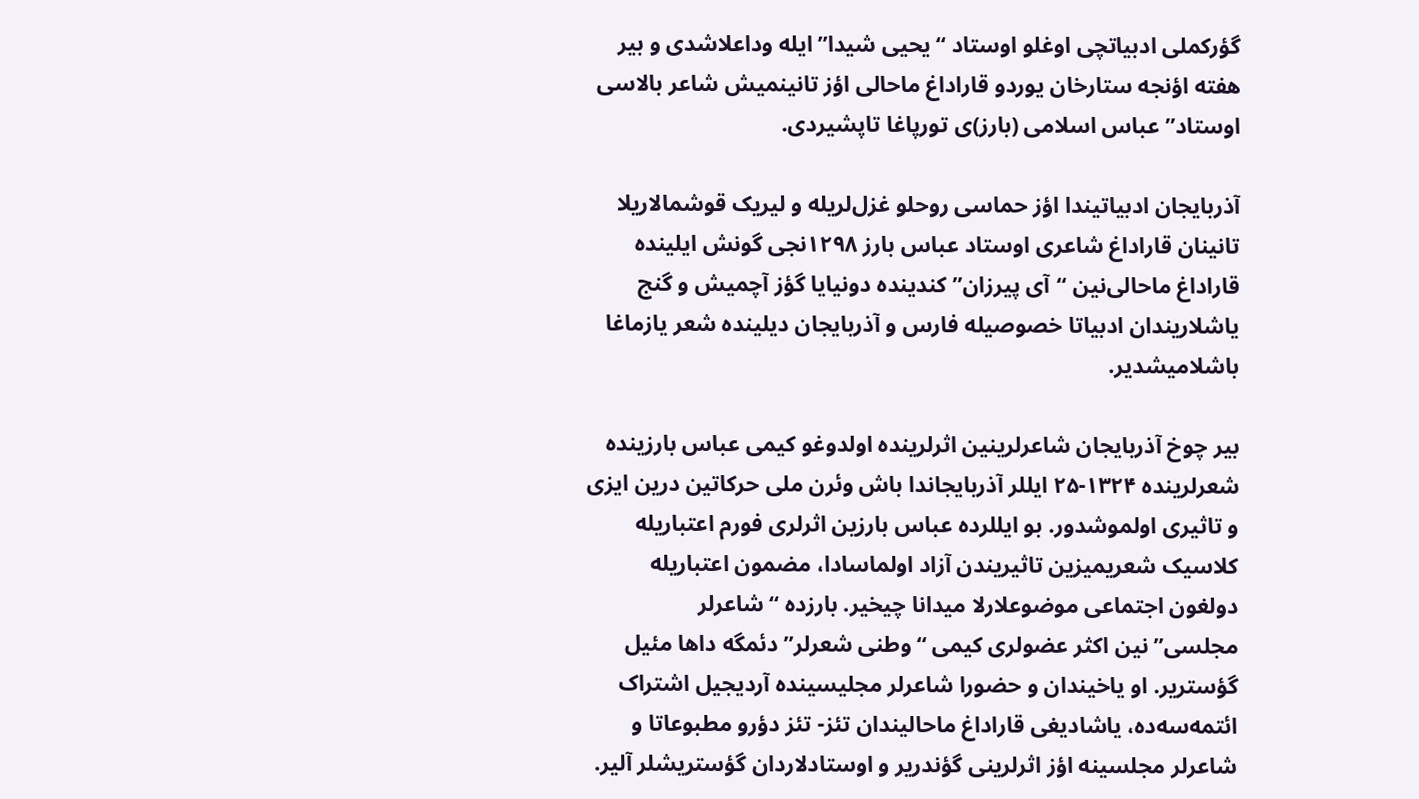گؤرکملی ادبیاتچی اوغلو اوستاد “یحیی شیدا”ایله وداعلاشدی و بیر هفته اؤنجه ستارخان یوردو قاراداغ ماحالی اؤز تانینمیش شاعر بالاسی اوستاد”عباس اسلامی (بارز)ی تورپاغا تاپشیردی.

آذربایجان ادبیاتیندا اؤز حماسی روحلو غزل‌لریله و لیریک قوشمالاریلا تانینان قاراداغ شاعری اوستاد عباس بارز ۱۲۹۸نجی گونش ایلینده قاراداغ ماحالی‌نین “آی پیرزان” کندینده دونیایا گؤز آچمیش و گنج یاشلاریندان ادبیاتا خصوصیله فارس و آذربایجان دیلینده شعر یازماغا باشلامیشدیر.

بیر چوخ آذربایجان شاعرلرینین اثرلرینده اولدوغو کیمی عباس بارزینده شعرلرینده ۱۳۲۴-۲۵ ایللر آذربایجاندا باش وئرن ملی حرکاتین درین ایزی و تاثیری اولموشدور. بو ایللرده عباس بارزین اثرلری فورم اعتباریله کلاسیک شعریمیزین تاثیریندن آزاد اولماسادا، مضمون اعتباریله دولغون اجتماعی موضوعلارلا میدانا چیخیر. بارزده “شاعرلر مجلسی”نین اکثر عضولری کیمی “وطنی شعرلر” دئمگه داها مئیل گؤستریر. او یاخیندان و حضورا شاعرلر مجلیسینده آردیجیل اشتراک ائتمه‌سه‌ده، یاشادیغی قاراداغ ماحالیندان تئز- تئز دؤرو مطبوعاتا و شاعرلر مجلسینه اؤز اثرلرینی گؤندریر و اوستادلاردان گؤستریشلر آلیر.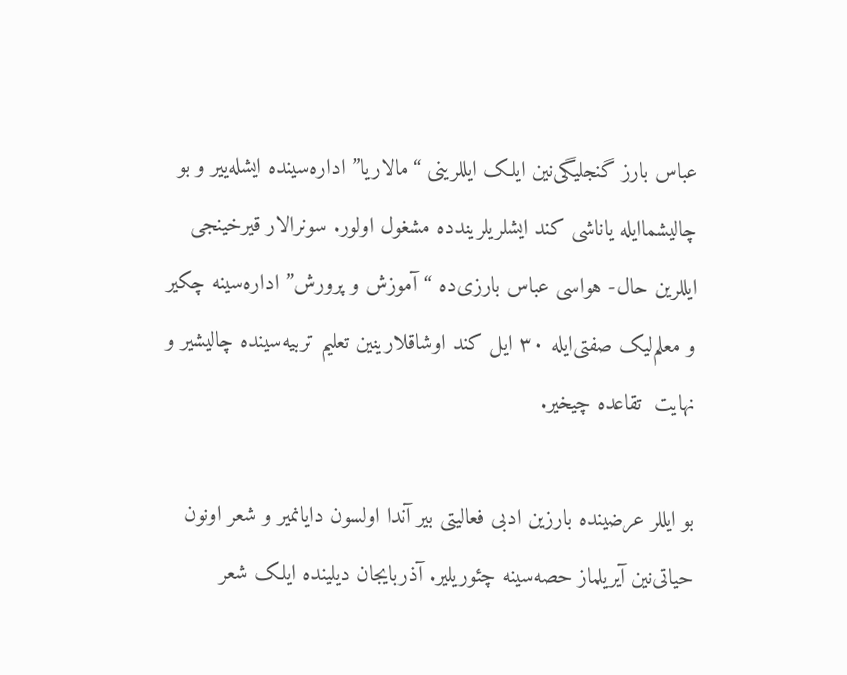عباس بارز گنجلیگی‌نین ایلک ایللرینی “مالاریا” اداره‌سینده ایشله‌ییر و بو چالیشماایله یاناشی کند ایشلریلریند‌ده مشغول اولور. سونرالار قیرخینجی ایللرین حال- هواسی عباس بارزی‌ده “آموزش و پرورش” اداره‌سینه چکیر و معلم‌لیک صفتی‌ایله ۳۰ ایل کند اوشاقلارینین تعلیم تربیه‌سینده چالیشیر و نهایت  تقاعده چیخیر.

بو ایللر عرضینده بارزین ادبی فعالیتی بیر آندا اولسون دایانمیر و شعر اونون حیاتی‌نین آیریلماز حصه‌سینه چئوریلیر. آذربایجان دیلینده ایلک شعر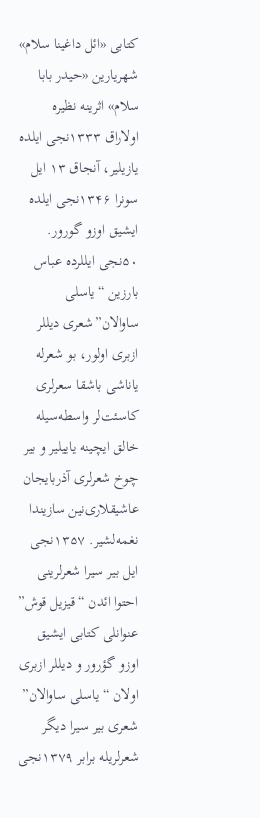کتابی «ائل داغینا سلام» شهریارین «حیدر بابا سلام» اثرینه نظیره اولاراق ۱۳۳۳نجی ایلده یازیلیر، آنجاق ۱۳ ایل سونرا ۱۳۴۶نجی ایلده ایشیق اوزو گورور. ۵۰نجی ایللرده عباس بارزین “یاسلی ساوالان”شعری دیللر ازبری اولور، بو شعرله یاناشی باشقا سعرلری کاسئت‌لر واسطه‌سیله خالق ایچینه یاییلیر و بیر چوخ شعرلری آذربایجان عاشیقلاری‌نین سازیندا نغمه‌لشیر. ۱۳۵۷نجی ایل بیر سیرا شعرلرینی احتوا ائدن “قیزیل قوش” عنوانلی کتابی ایشیق اوزو گؤرور و دیللر ازبری اولان “یاسلی ساوالان” شعری بیر سیرا دیگر شعرلریله برابر ۱۳۷۹نجی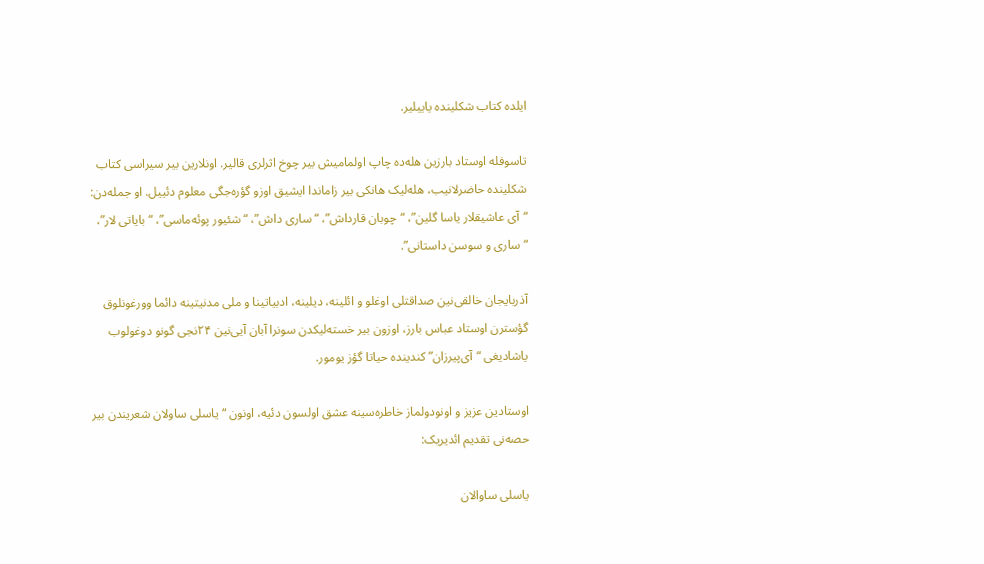ایلده کتاب شکلینده یاییلیر.

تاسوفله اوستاد بارزین هله‌ده چاپ اولمامیش بیر چوخ اثرلری قالیر. اونلارین بیر سیراسی کتاب شکلینده حاضرلانیب، هله‌لیک هانکی بیر زاماندا ایشیق اوزو گؤره‌جگی معلوم دئییل. او جمله‌دن: “آی عاشیقلار یاسا گلین”، “چوبان قارداش”، “ساری داش”، “شئیور پوئه‌ماسی”، “بایاتی لار”، “ساری و سوسن داستانی”.

آذربایجان خالقی‌نین صداقتلی اوغلو و ائلینه، دیلینه، ادبیاتینا و ملی مدنیتینه دائما وورغونلوق گؤسترن اوستاد عباس بارز، اوزون بیر خسته‌لیکدن سونرا آبان آیی‌نین ۲۴نجی گونو دوغولوب یاشادیغی “آی‌پیرزان” کندینده حیاتا گؤز یومور.

اوستادین عزیز و اونودولماز خاطره‌سینه عشق اولسون دئیه، اونون “یاسلی ساولان شعریندن بیر حصه‌نی تقدیم ائدیریک:

یاسلی ساوالان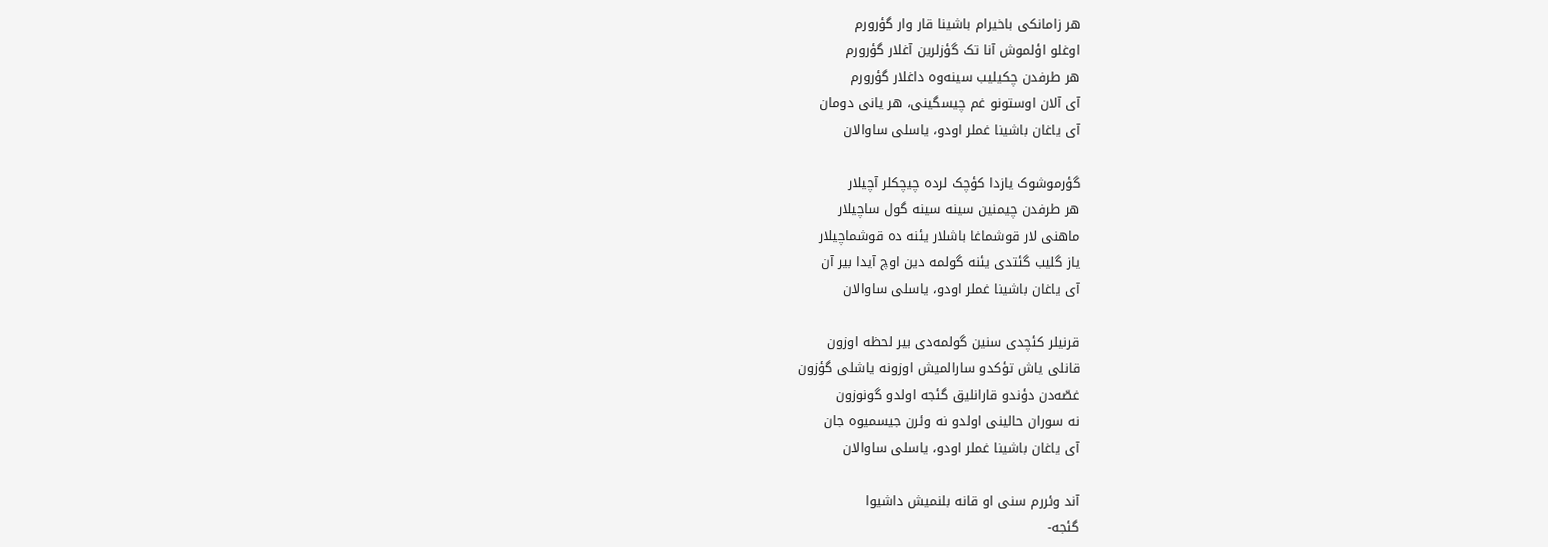هر زامانکی باخیرام باشینا قار وار گؤرورم
اوغلو اؤلموش آنا تک گؤزلرین آغلار گؤرورم
هر طرفدن چکیلیب سینه‌وه داغلار گؤرورم
آی آلان اوستونو غم چیسگینی، هر یانی دومان
آی یاغان باشینا غملر اودو، یاسلی ساوالان

گؤرموشوک یازدا کؤچک لرده چیچکلر آچیلار
هر طرفدن چیمنین سینه سینه گول ساچیلار
ماهنی لار قوشماغا باشلار یئنه ده قوشماچیلار
یاز گلیب گئتدی یئنه گولمه دین اوچ آیدا بیر آن
آی یاغان باشینا غملر اودو، یاسلی ساوالان

قرنیلر کئچدی سنین گولمه‌دی بیر لحظه اوزون
قانلی یاش تؤکدو سارالمیش اوزونه یاشلی گؤزون
غصّه‌دن دؤندو قارانلیق گئجه اولدو گونوزون
نه سوران حالینی اولدو نه وئرن جیسمیوه جان
آی یاغان باشینا غملر اودو، یاسلی ساوالان

آند وئررم سنی او قانه بلنمیش داشیوا
گئجه-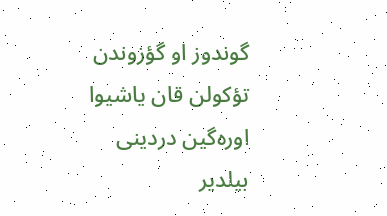گوندوز او گؤزوندن تؤکولن قان یاشیوا
اوره‌گین دردینی بیلدیر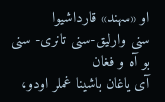او «سهند» قارداشیوا
سنی وارلیق-سنی تانری- سنی بو آه و فغان
آی یاغان باشینا غملر اودو،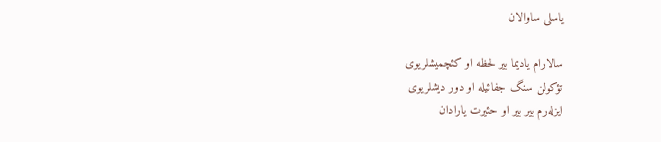یاسلی ساوالان

سالارام یادیما بیر لحظه او کئچمیشلریوی
تؤکولن سنگ جفائیله او دور دیشلریوی
ایزله‌رم بیر بیر او حئیرت یارادان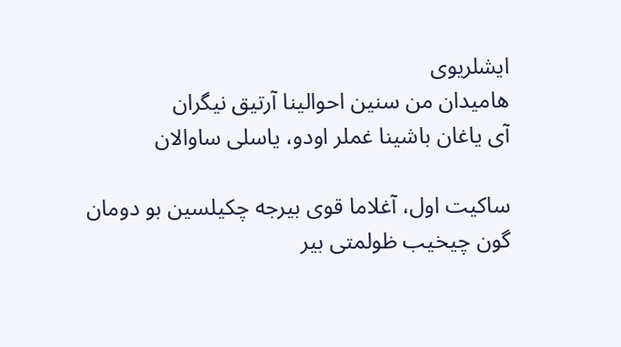ایشلریوی
هامیدان من سنین احوالینا آرتیق نیگران
آی یاغان باشینا غملر اودو، یاسلی ساوالان

ساکیت اول، آغلاما قوی بیرجه چکیلسین بو دومان
گون چیخیب ظولمتی بیر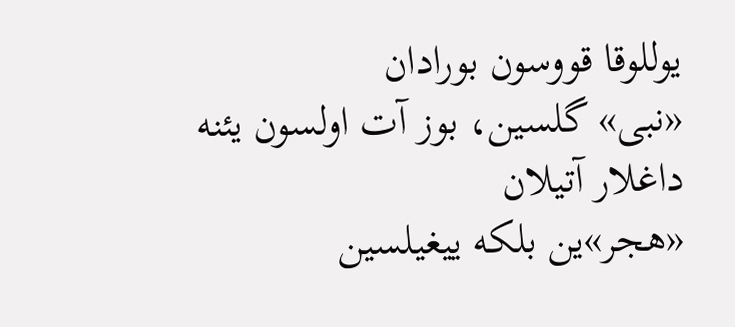یوللوقا قووسون بورادان
«نبی» گلسین، بوز آت اولسون یئنه داغلار آتیلان
«هجر»ین بلکه ییغیلسین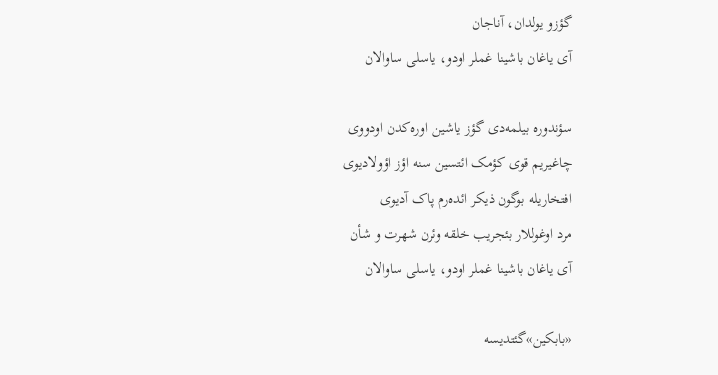گؤزو یولدان، آناجان
آی یاغان باشینا غملر اودو، یاسلی ساوالان

سؤندوره بیلمه‌دی گؤز یاشین اوره‌کدن اودووی
چاغیریم قوی کؤمک ائتسین سنه اؤز اؤولادیوی
افتخاریله بوگون ذیکر ائده‌رم پاک آدیوی
مرد اوغوللار بئجریب خلقه وئرن شهرت و شأن
آی یاغان باشینا غملر اودو، یاسلی ساوالان

«بابکین»گئتدیسه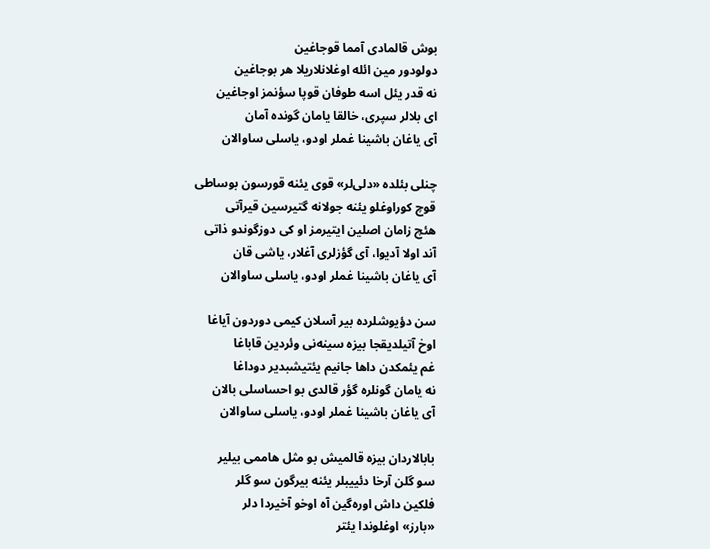بوش قالمادی آمما قوجاغین
دولودور مین ائله اوغلانلاریلا هر بوجاغین
نه قد‌ر یئل اسه طوفان قوپا سؤنمز اوجاغین
ای بلالر سپری، خالقا یامان گونده آمان
آی یاغان باشینا غملر اودو، یاسلی ساوالان

چنلی بئلده «دلی‌لر» قوی یئنه قورسون بوساطی
قوچ کوراوغلو یئنه جولانه گتیرسین قیرآتی
هئچ زامان اصلین ایتیرمز او کی دوزگوندو ذاتی
آند اولا آدیوا، آی گؤزلری آغلار، یاشی قان
آی یاغان باشینا غملر اودو، یاسلی ساوالان

سن دؤیوشلرده بیر آسلان کیمی دوردون آیاغا
اوخ آتیلدیقجا بیزه سینه‌نی وئردین قاباغا
غم یئمکدن داها جانیم یئتیشبدیر دوداغا
نه یامان گونلره گؤر قالدی بو احساسلی بالان
آی یاغان باشینا غملر اودو، یاسلی ساوالان

بابالاردان بیزه قالمیش بو مثل هاممی بیلیر
سو گلن آرخا دئییبلر یئنه بیرگون سو گلر
فلکین داش اوره‌گین آه اوخو آخیردا دلر
«بارز» اوغلوندا یئتر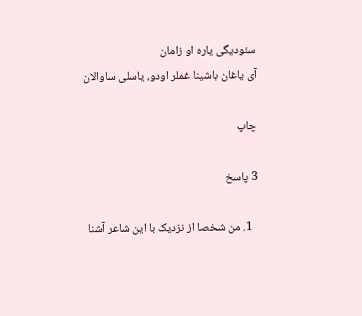سئودیگی یاره او زامان
آی یاغان باشینا غملر اودو، یاسلی ساوالان

چاپ

3 پاسخ

  1. من شخصا از نزدیک با این شاعر آشنا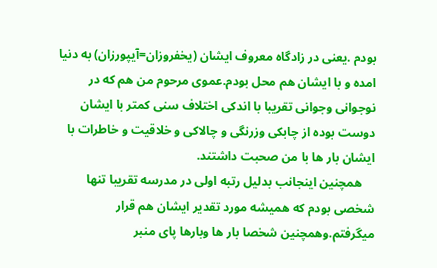بودم .یعنی در زادگاه معروف ایشان (یخفروزان=آیپورزان) به دنیا امده و با ایشان هم محل بودم.عموی مرحوم من هم که در نوجوانی وجوانی تقریبا با اندکی اختلاف سنی کمتر با ایشان دوست بوده از چابکی وزرنگی و چالاکی و خلاقیت و خاطرات با ایشان بار ها با من صحبت داشتند.
    همچنین اینجانب بدلیل رتبه اولی در مدرسه تقریبا تنها شخصی بودم که همیشه مورد تقدیر ایشان هم قرار میگرفتم.وهمچنین شخصا بار ها وبارها پای منبر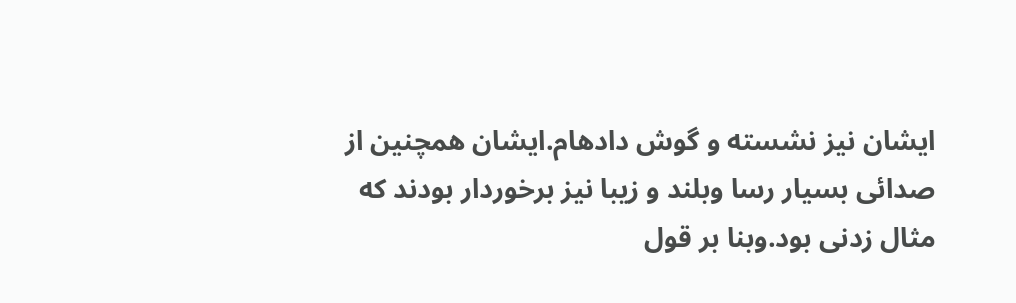ایشان نیز نشسته و گوش دادهام.ایشان همچنین از صدائی بسیار رسا وبلند و زیبا نیز برخوردار بودند که مثال زدنی بود.وبنا بر قول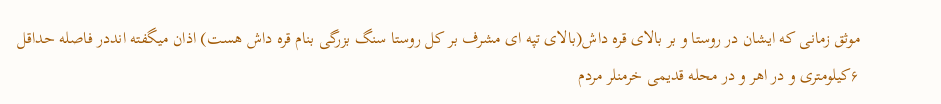موثق زمانی که ایشان در روستا و بر بالای قره داش(بالای تپه ای مشرف بر کل روستا سنگ بزرگی بنام قره داش هست) اذان میگفته انددر فاصله حداقل ۶کیلومتری و در اهر و در محله قدیمی خرمنلر مردم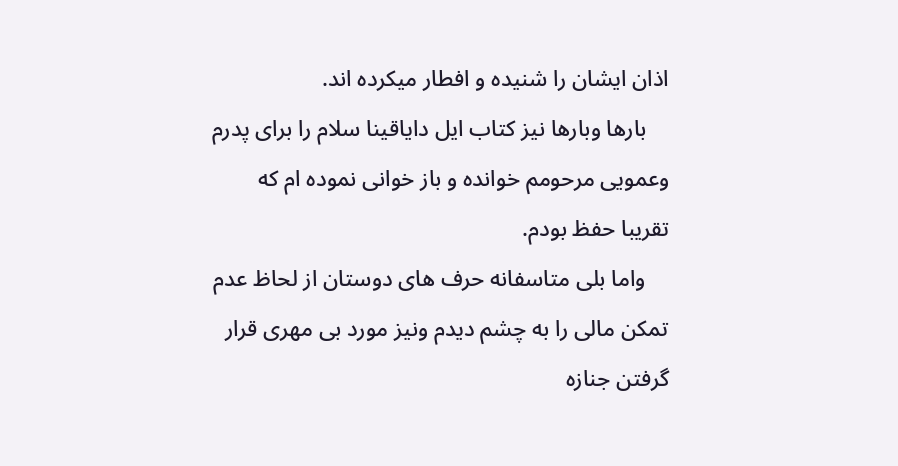اذان ایشان را شنیده و افطار میکرده اند.
    بارها وبارها نیز کتاب ایل دایاقینا سلام را برای پدرم وعمویی مرحومم خوانده و باز خوانی نموده ام که تقریبا حفظ بودم.
    واما بلی متاسفانه حرف های دوستان از لحاظ عدم تمکن مالی را به چشم دیدم ونیز مورد بی مهری قرار گرفتن جنازه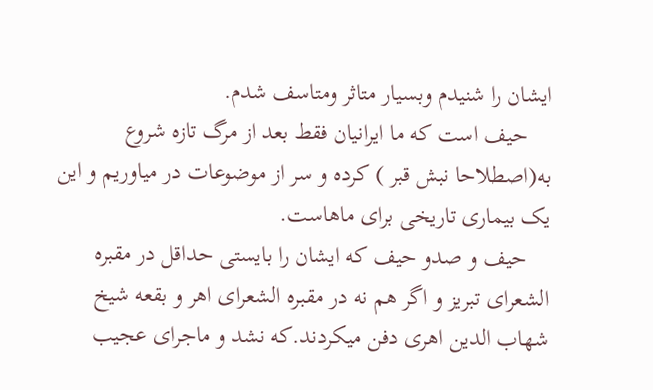ایشان را شنیدم وبسیار متاثر ومتاسف شدم.
    حیف است که ما ایرانیان فقط بعد از مرگ تازه شروع به(اصطلاحا نبش قبر ) کرده و سر از موضوعات در میاوریم و این یک بیماری تاریخی برای ماهاست.
    حیف و صدو حیف که ایشان را بایستی حداقل در مقبره الشعرای تبریز و اگر هم نه در مقبره الشعرای اهر و بقعه شیخ شهاب الدین اهری دفن میکردند.که نشد و ماجرای عجیب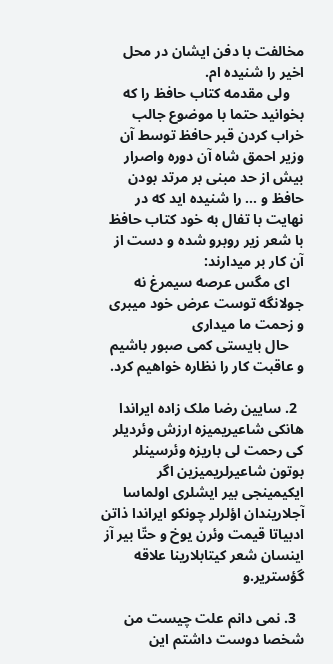مخالفت با دفن ایشان در محل اخیر را شنیده ام.
    ولی مقدمه کتاب حافظ را که بخوانید حتما با موضوع جالب خراب کردن قبر حافظ توسط آن وزیر احمق شاه آن دوره واصرار بیش از حد مبنی بر مرتد بودن حافظ و … را شنیده اید که در نهایت با تفال به خود کتاب حافظ با شعر زیر روبرو شده و دست از آن کار بر میدارند:
    ای مگس عرصه سیمرغ نه جولانگه توست عرض خود میبری و زحمت ما میداری
    حال بایستی کمی صبور باشیم و عاقبت کار را نظاره خواهیم کرد.

  2. سایین رضا ملک زاده ایراندا هانکی شاعیریمیزه ارزش وئردیلر کی رحمت لی باریزه وئرسینلر بوتون شاعیرلریمیزین اگر ایکیمینجی بیر ایشلری اولماسا آجلاریندان اؤلرلر چونکو ایراندا ذاتن ادبیاتا قیمت وئرن یوخ و حتّا بیر آز اینسان شعر کیتابلارینا علاقه گؤستریر.و

  3. نمی دانم علت چیست من شخصا دوست داشتم این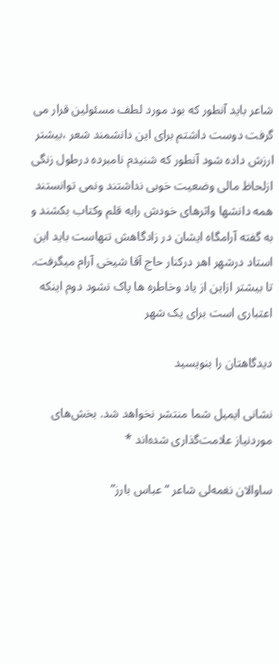شاعر باید آنطور که بود مورد لطف مسئولین قرار می گرفت دوست داشتم برای این دانشمند شعر ،بیشتر ارزش داده شود آنطور که شنیدم نامبرده درطول زنگی ازلحاظ مالی وضعیت خوبی نداشتند ونمی توانستند همه دانشها واثرهای خودش رابه قلم وکتاب بکشند و به گفته آرامگاه ایشان در زادگاهش تنهاست باید این استاد درشهر اهر درکنار حاج آقا شیخی آرام میگرفت. تا بیشتر ازاین از یاد وخاطره ها پاک نشود دوم اینکه اعتباری است برای یک شهر

دیدگاهتان را بنویسید

نشانی ایمیل شما منتشر نخواهد شد. بخش‌های موردنیاز علامت‌گذاری شده‌اند *

ساوالان نغمه‌لی شاعر “عباس بارز”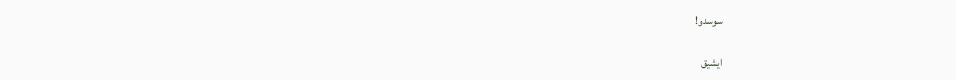سوسدو!

ایشیق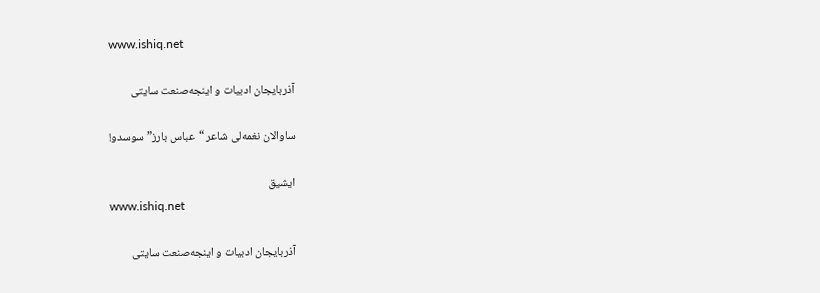www.ishiq.net

آذربایجان ادبیات و اینجه‌صنعت سایتی

ساوالان نغمه‌لی شاعر “عباس بارز” سوسدو!

ایشیق
www.ishiq.net

آذربایجان ادبیات و اینجه‌صنعت سایتی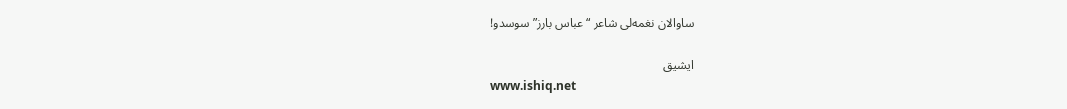ساوالان نغمه‌لی شاعر “عباس بارز” سوسدو!

ایشیق
www.ishiq.net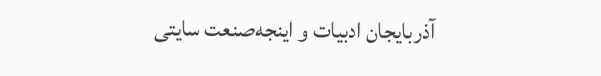آذربایجان ادبیات و اینجه‌صنعت سایتی